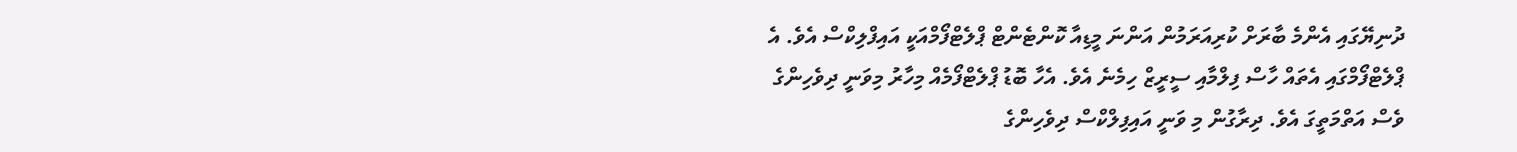ދުނިޔޭގައި އެންމެ ބާރަށް ކުރިއަރަމުން އަންނަ މީޑިއާ ކޮންޓެންޓް ޕްލެޓްފޯމްއަކީ އައިފްލިކްސް އެވެ. އެ ޕްލެޓްފޯމްގައި އެތައް ހާސް ފިލްމާއި ސީރީޒް ހިމެނެ އެވެ. އެހާ ބޮޑު ޕްލެޓްފޯމެއް މިހާރު މިވަނީ ދިވެހިންގެ ވެސް އަތްމަތީގަ އެވެ. ދިރާގުން މި ވަނީ އައިފިލްކްސް ދިވެހިންގެ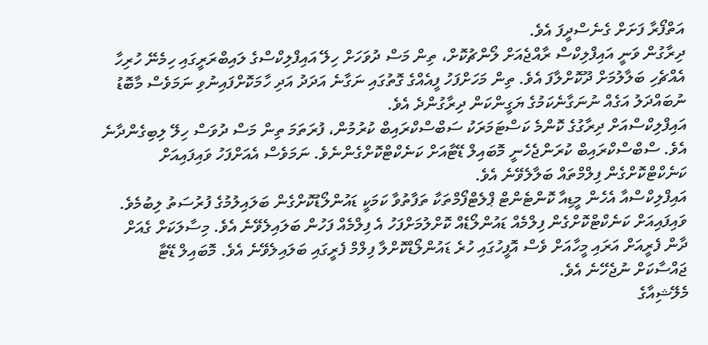އަތްފޯރާ ފަށަށް ގެނެސްދީފަ އެވެ.
ދިރާގުން ވަނީ އައިފްލިކްސް ރާއްޖެއަށް ލޯންޗުކޮށް، ތިން މަސް ދުވަހަށް ހިލޭ އައިފްލިކްސްގެ ލައިބްރަރީގައި ހިމެނޭ ހުރިހާ އެއްޗެހި ބަލާލުމަށް ދޫކޮށްލާފަ އެވެ. ތިން މަހަށްފަހު ފީއެއްގެ ގޮތުގައި ނަގާނެ އަދަދު އަދި ހާމަކޮށްފައިނުވި ނަމަވެސް މާބޮޑު ނުބައްދަލު އަގެއް ނުނަގާނެކަމުގެ ޔަގީންކަން ދިރާގުންދެ އެވެ.
އައިފްލިކްސްއަށް ދިރާގުގެ ކޮންމެ ކަސްޓަމަރަކު ސަބްސްކްރައިބް ކުރުމުން، ފުރަތަމަ ތިން މަސް ދުވަސް ހިލޭ ލިބިގެންދާނެ އެވެ. ސްބްސްކްރައިބް ކުރަންޖެހެނީ މޮބައިލް ޑޭޓާއަށް ކަނެކްޓްކޮށްގެންނެވެ. ނަމަވެސް އެއަށްފަހު ވައިފައިއަށް ކަނެކްޓްކޮށްގެން ފިލްމްތައް ބަލާލެވޭނެ އެވެ.
އައިފްލިކްސްއާ އެހެން މީޑިއާ ކޮންޓެންޓް ޕްލެޓްފޯމްތަކާ ތަފާތުވާ ކަމަކީ ޑައުންލޯޑުކޮށްގެން ބަލައިލުމުގެ ފުރުސަތު ލިބުމެވެ. ވައިފައިއަށް ކަނެކްޓްކޮށްގެން ފިލްމެއް ޑައުންލޯޑެއް ކޮށްލުމަށްފަހު އެ ފިލްމެއް ފަހުން ބަލައިލެވޭނެ އެވެ. މިސާލަކަށް ގެއަށް ދާން ފެރީއަށް އަރައި މީހާއަށް ވެސް އޮފީހުގައި ހުރެ ޑައުންލޯޑްކޮށްލާ ފިލްމް ފެރީގައި ބަލައިލެވޭނެ އެވެ. މޮބައިލް ޑޭޓާ ޖައްސާކަށް ނުޖެހޭނެ އެވެ.
މެލޭޝިއާގެ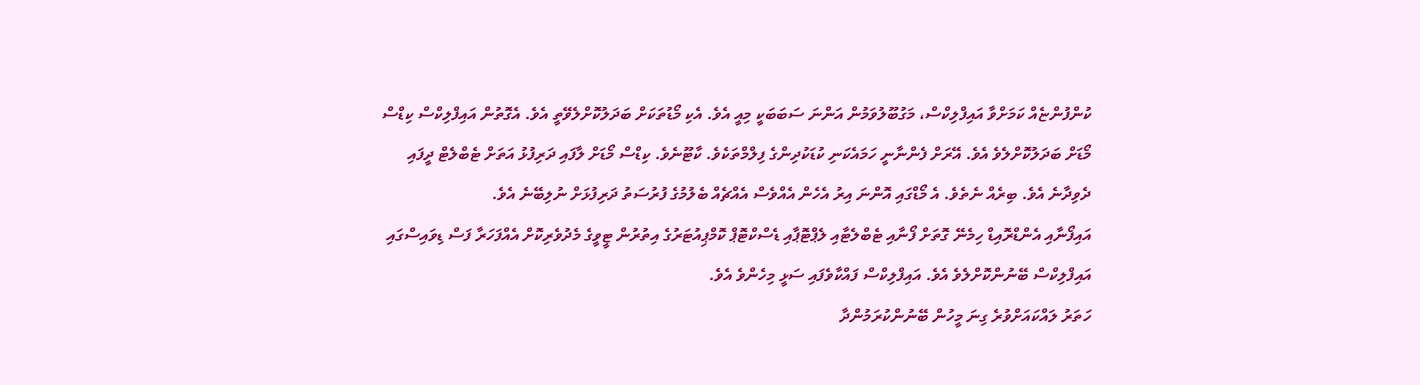ކުންފުންޏެއް ކަމަށްވާ އައިފްލިކްސް، މަގުބޫލުވަމުން އަންނަ ސަބަބަކީ މިއީ އެވެ. އެކި މޯޑުތަކަށް ބަދަލުކޮށްލެވޭތީ އެވެ. އެގޮތުން އައިފްލިކްސް ކިޑްސް މޯޑަށް ބަދަލުކޮށްލެވެ އެވެ. އޭރަށް ފެންނާނީ ހަމައެކަނި ކުޑަކުދިންގެ ފިލްމްތަކެވެ. ކާޓޫނެވެ. ކިޑްސް މޯޑަށް ލާފައި ދަރިފުޅު އަތަށް ޓެބްލެޓް ދީފައި ދެވިދާނެ އެވެ. ބިރެއް ނެތެވެ. އެ މޯޑްގައި އޮންނަ އިރު އެހެން އެއްވެސް އެއްޗެއް ބެލުމުގެ ފުރުސަތު ދަރިފުޅަށް ނުލިބޭނެ އެވެ.
އައިފޯނާއި އެންޑްރޮއިޑް ހިމެނޭ ގޮތަށް ފޯނާއި ޓެބްލެޓާއި ލެޕްޓޮޕާއި ޑެސްކްޓޮޕް ކޮމްޕިއުޓަރުގެ އިތުރުން ޓީވީގެ މެދުވެރިކޮށް އެއްފަހަރާ ފަސް ޑިވައިސްގައި އައިފްލިކްސް ބޭނުންކޮށްލެވެ އެވެ. އައިފްލިކްސް ފައްކާވެފައި ސަޅީ މިހެންވެ އެވެ.
ހަތަރު ލައްކައަށްވުރެ ގިނަ މީހުން ބޭނުންކުރަމުންދާ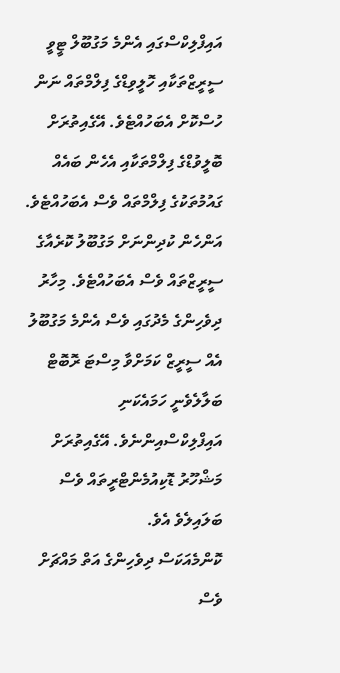އައިފްލިކްސްގައި އެންމެ މަގުބޫލް ޓީވީ ސީރީޒްތަކާއި ހޮލީވިޑްގެ ފިލްމްތައް ނަން ހުސްކޮށް އެބަހުއްޓެވެ. އޭގެއިތުރަށް ބޮލީވުޑްގެ ފިލްމްތަކާއި އެހެން ބައެއް ގައުމުތަކުގެ ފިލްމްތައް ވެސް އެބަހުއްޓެވެ. އަންހެން ކުދިންނަށް މަގުބޫލު ކޮރެއާގެ ސީރީޒްތައް ވެސް އެބަހުއްޓެވެ. މިހާރު ދިވެހިންގެ މެދުގައި ވެސް އެންމެ މަގުބޫލު އެއް ސީރީޒް ކަމަށްވާ މިސްޓަ ރޮބޮޓް ބަލާލެވެނީ ހަމައެކަނި އައިފްލިކްސްއިންނެވެ. އޭގެއިތުރަށް މަޝްހޫރު ޑޮކިއުމެންޓްރީތައް ވެސް ބަލައިލެވެ އެވެ.
ކޮންމެއަކަސް ދިވެހިންގެ އަތް މައްޗަށް ވެސް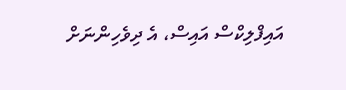އައިފްލިކްސް އައިސް، އެ ދިވެހިންނަށް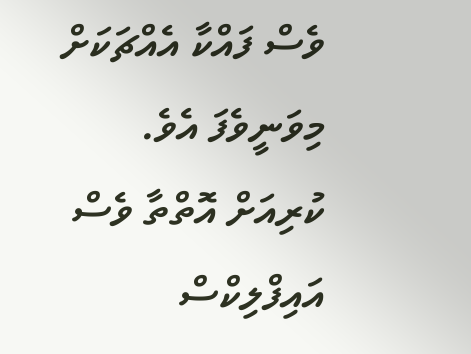ވެސް ފައްކާ އެއްޗަކަށް މިވަނީވެފަ އެވެ. ކުރިއަށް އޮތްތާ ވެސް އައިފްލިކްސް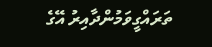ތަރައްގީވަމުންދާއިރު އޭގެ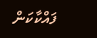ފައްކާކަން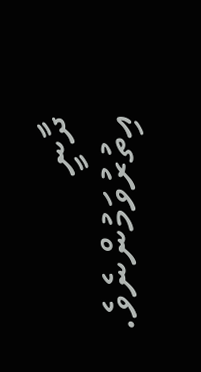ދާނީ އިތުރުވަމުންނެވެ.